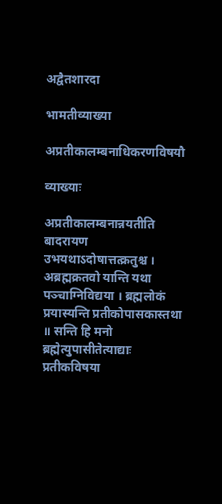अद्वैतशारदा

भामतीव्याख्या

अप्रतीकालम्बनाधिकरणविषयौ

व्याख्याः

अप्रतीकालम्बनान्नयतीति बादरायण उभयथाऽदोषात्तत्क्रतुश्च ।
अब्रह्मक्रतवो यान्ति यथा पञ्चाग्निविद्यया । ब्रह्मलोकं प्रयास्यन्ति प्रतीकोपासकास्तथा ॥ सन्ति हि मनो ब्रह्मेत्युपासीतेत्याद्याः प्रतीकविषया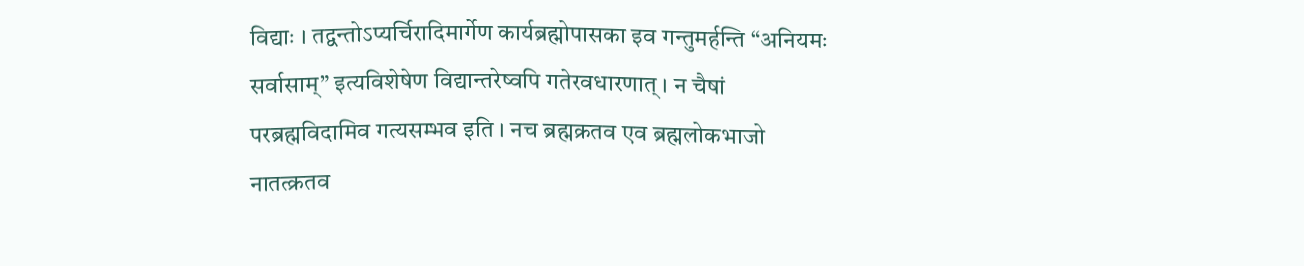विद्याः । तद्वन्तोऽप्यर्चिरादिमार्गेण कार्यब्रह्मोपासका इव गन्तुमर्हन्ति “अनियमः सर्वासाम्” इत्यविशेषेण विद्यान्तरेष्वपि गतेरवधारणात् । न चैषां परब्रह्मविदामिव गत्यसम्भव इति । नच ब्रह्मक्रतव एव ब्रह्मलोकभाजो नातत्क्रतव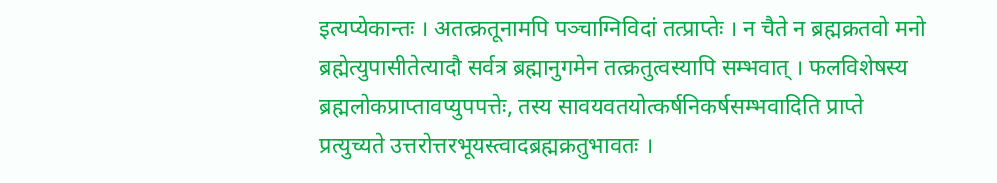इत्यप्येकान्तः । अतत्क्रतूनामपि पञ्चाग्निविदां तत्प्राप्तेः । न चैते न ब्रह्मक्रतवो मनो ब्रह्मेत्युपासीतेत्यादौ सर्वत्र ब्रह्मानुगमेन तत्क्रतुत्वस्यापि सम्भवात् । फलविशेषस्य ब्रह्मलोकप्राप्तावप्युपपत्तेः, तस्य सावयवतयोत्कर्षनिकर्षसम्भवादिति प्राप्ते प्रत्युच्यते उत्तरोत्तरभूयस्त्वादब्रह्मक्रतुभावतः ।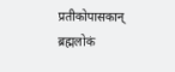प्रतीकोपासकान् ब्रह्मलोकं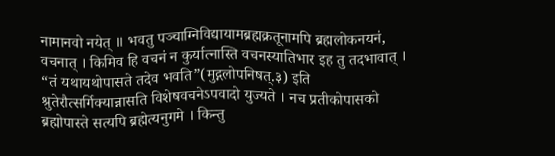नामानवो नयेत् ॥ भवतु पञ्चाग्निविद्यायामब्रह्मक्रतूनामपि ब्रह्मलोकनयनं, वचनात् । किमिव हि वचनं न कुर्यात्नास्ति वचनस्यातिभार इह तु तदभावात् । “तं यथायथोपासते तदेव भवति”(मुद्गलोपनिषत्.३) इति श्रुतेरौत्सर्गिक्यान्नासति विशेषवचनेऽपवादो युज्यते । नच प्रतीकोपासको ब्रह्मोपास्ते सत्यपि ब्रह्मेत्यनुगमे । किन्तु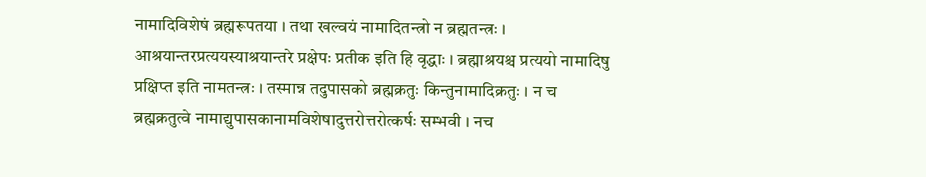नामादिविशेषं ब्रह्मरूपतया । तथा खल्वयं नामादितन्त्रो न ब्रह्मतन्त्रः । आश्रयान्तरप्रत्ययस्याश्रयान्तरे प्रक्षेपः प्रतीक इति हि वृद्धाः । ब्रह्माश्रयश्च प्रत्ययो नामादिषु प्रक्षिप्त इति नामतन्त्रः । तस्मान्न तदुपासको ब्रह्मक्रतुः किन्तुनामादिक्रतुः । न च ब्रह्मक्रतुत्वे नामाद्युपासकानामविशेषादुत्तरोत्तरोत्कर्षः सम्भवी । नच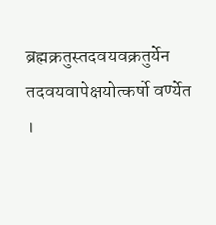ब्रह्मक्रतुस्तदवयवक्रतुर्येन तदवयवापेक्षयोत्कर्षो वर्ण्येत ।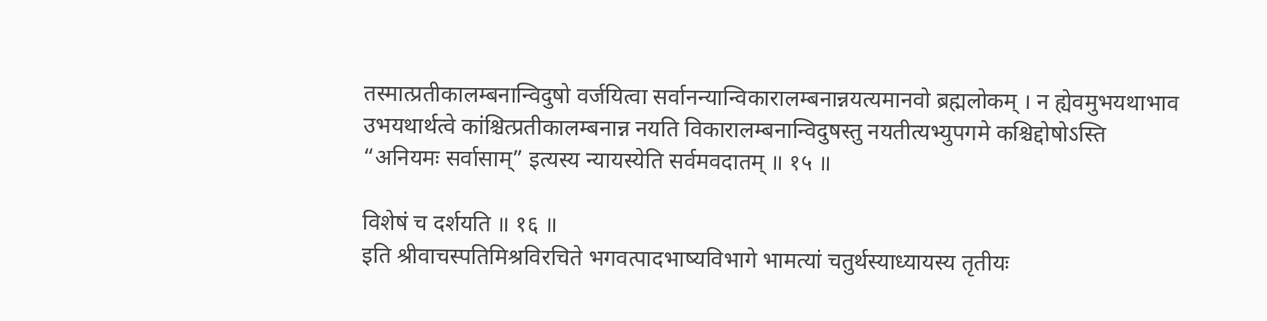तस्मात्प्रतीकालम्बनान्विदुषो वर्जयित्वा सर्वानन्यान्विकारालम्बनान्नयत्यमानवो ब्रह्मलोकम् । न ह्येवमुभयथाभाव उभयथार्थत्वे कांश्चित्प्रतीकालम्बनान्न नयति विकारालम्बनान्विदुषस्तु नयतीत्यभ्युपगमे कश्चिद्दोषोऽस्ति “अनियमः सर्वासाम्” इत्यस्य न्यायस्येति सर्वमवदातम् ॥ १५ ॥

विशेषं च दर्शयति ॥ १६ ॥
इति श्रीवाचस्पतिमिश्रविरचिते भगवत्पादभाष्यविभागे भामत्यां चतुर्थस्याध्यायस्य तृतीयः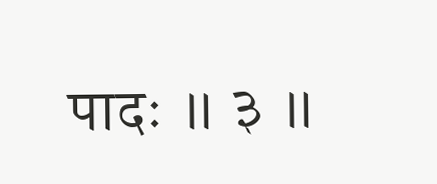पादः ॥ ३ ॥